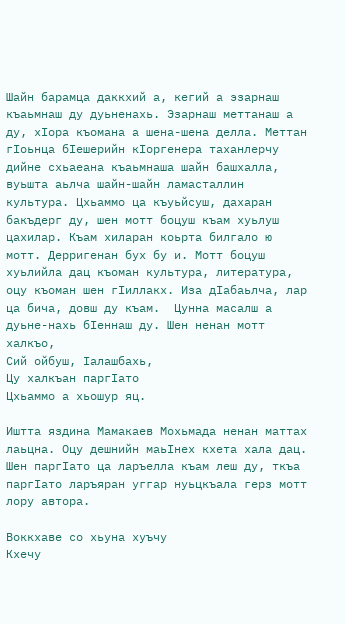Шайн барамца даккхий а, кегий а эзарнаш къаьмнаш ду дуьненахь. Эзарнаш меттанаш а ду, хIора къомана а шена-шена делла. Меттан гIоьнца бIешерийн кIоргенера таханлерчу дийне схьаеана къаьмнаша шайн башхалла, вуьшта аьлча шайн-шайн ламасталлин культура. Цхьаммо ца къуьйсуш, дахаран бакъдерг ду, шен мотт боцуш къам хуьлуш цахилар. Къам хиларан коьрта билгало ю мотт. Дерригенан бух бу и. Мотт боцуш хуьлийла дац къоман культура, литература, оцу къоман шен гIиллакх. Иза дIабаьлча, лар ца бича, довш ду къам.  Цунна масалш а дуьне-нахь бIеннаш ду. Шен ненан мотт халкъо,
Сий ойбуш, Iалашбахь,
Цу халкъан паргIато
Цхьаммо а хьошур яц.

Иштта яздина Мамакаев Мохьмада ненан маттах лаьцна. Оцу дешнийн маьIнех кхета хала дац. Шен паргIато ца ларъелла къам леш ду, ткъа паргIато ларъяран уггар нуьцкъала герз мотт лору автора.

Воккхаве со хьуна хуъчу
Кхечу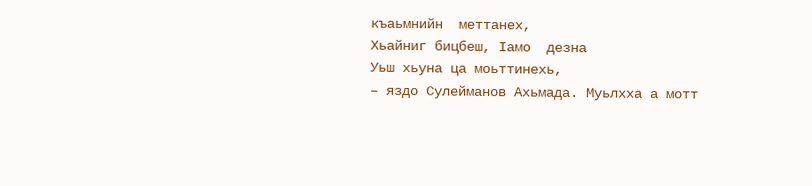къаьмнийн  меттанех,
Хьайниг бицбеш, Iамо  дезна
Уьш хьуна ца моьттинехь,
– яздо Сулейманов Ахьмада. Муьлхха а мотт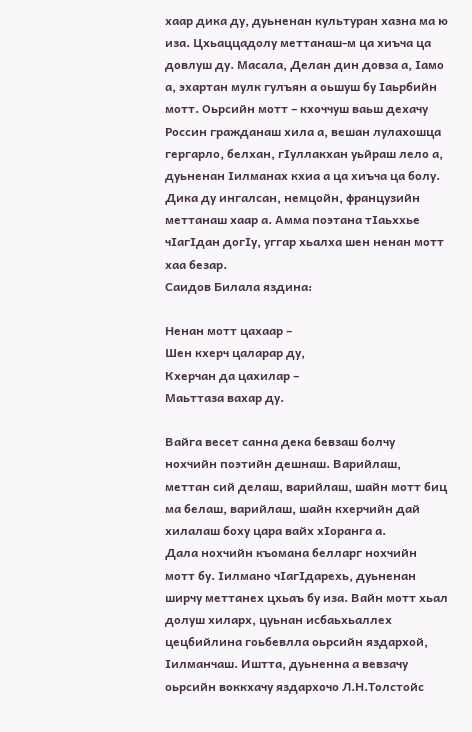хаар дика ду, дуьненан культуран хазна ма ю иза. Цхьаццадолу меттанаш-м ца хиъча ца довлуш ду. Масала, Делан дин довза а, Iамо а, эхартан мулк гулъян а оьшуш бу Iаьрбийн мотт. Оьрсийн мотт – кхоччуш ваьш дехачу Россин гражданаш хила а, вешан лулахошца гергарло, белхан, гIуллакхан уьйраш лело а, дуьненан Iилманах кхиа а ца хиъча ца болу. Дика ду ингалсан, немцойн, французийн меттанаш хаар а. Амма поэтана тIаьххье чIагIдан догIу, уггар хьалха шен ненан мотт хаа безар.
Саидов Билала яздина:

Ненан мотт цахаар –
Шен кхерч цаларар ду,
Кхерчан да цахилар –
Маьттаза вахар ду.

Вайга весет санна дека бевзаш болчу нохчийн поэтийн дешнаш. Варийлаш, меттан сий делаш, варийлаш, шайн мотт биц ма белаш, варийлаш, шайн кхерчийн дай хилалаш боху цара вайх хIоранга а.
Дала нохчийн къомана белларг нохчийн мотт бу. Iилмано чIагIдарехь, дуьненан ширчу меттанех цхьаъ бу иза. Вайн мотт хьал долуш хиларх, цуьнан исбаьхьаллех цецбийлина гоьбевлла оьрсийн яздархой, Iилманчаш. Иштта, дуьненна а вевзачу оьрсийн воккхачу яздархочо Л.Н.Толстойс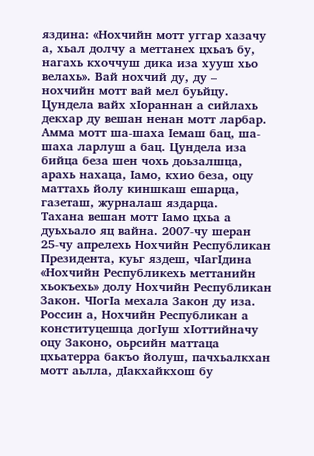яздина: «Нохчийн мотт уггар хазачу а, хьал долчу а меттанех цхьаъ бу, нагахь кхоччуш дика иза хууш хьо велахь». Вай нохчий ду, ду – нохчийн мотт вай мел буьйцу. Цундела вайх хIораннан а сийлахь декхар ду вешан ненан мотт ларбар. Амма мотт ша-шаха Iемаш бац, ша-шаха ларлуш а бац. Цундела иза бийца беза шен чохь доьзалшца, арахь нахаца, Iамо, кхио беза, оцу маттахь йолу киншкаш ешарца, газеташ, журналаш яздарца.
Тахана вешан мотт Iамо цхьа а дуьхьало яц вайна. 2007-чу шеран 25-чу апрелехь Нохчийн Республикан Президента, куьг яздеш, чIагIдина «Нохчийн Республикехь меттанийн хьокъехь» долу Нохчийн Республикан Закон. ЧIогIа мехала Закон ду иза. Россин а, Нохчийн Республикан а конституцешца догIуш хIоттийначу оцу Законо, оьрсийн маттаца цхьатерра бакъо йолуш, пачхьалкхан мотт аьлла, дIакхайкхош бу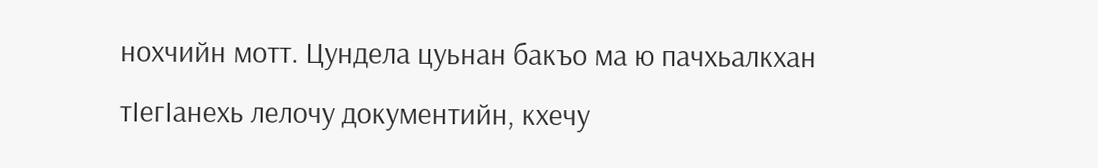нохчийн мотт. Цундела цуьнан бакъо ма ю пачхьалкхан тIегIанехь лелочу документийн, кхечу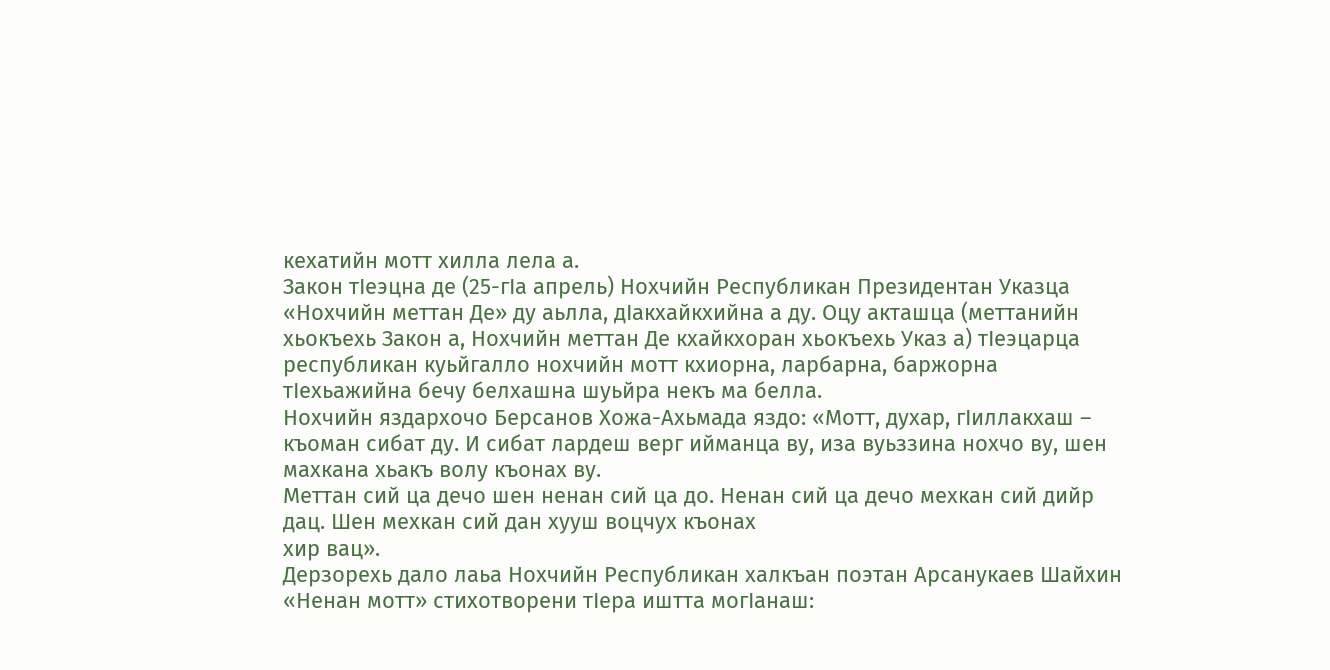кехатийн мотт хилла лела а.
Закон тIеэцна де (25-гIа апрель) Нохчийн Республикан Президентан Указца «Нохчийн меттан Де» ду аьлла, дIакхайкхийна а ду. Оцу акташца (меттанийн хьокъехь Закон а, Нохчийн меттан Де кхайкхоран хьокъехь Указ а) тIеэцарца республикан куьйгалло нохчийн мотт кхиорна, ларбарна, баржорна тIехьажийна бечу белхашна шуьйра некъ ма белла.
Нохчийн яздархочо Берсанов Хожа-Ахьмада яздо: «Мотт, духар, гIиллакхаш – къоман сибат ду. И сибат лардеш верг ийманца ву, иза вуьззина нохчо ву, шен махкана хьакъ волу къонах ву.
Меттан сий ца дечо шен ненан сий ца до. Ненан сий ца дечо мехкан сий дийр дац. Шен мехкан сий дан хууш воцчух къонах
хир вац».
Дерзорехь дало лаьа Нохчийн Республикан халкъан поэтан Арсанукаев Шайхин «Ненан мотт» стихотворени тIера иштта могIанаш: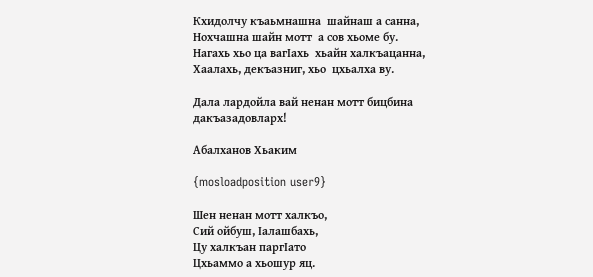Кхидолчу къаьмнашна  шайнаш а санна,
Нохчашна шайн мотт  а сов хьоме бу.
Нагахь хьо ца вагIахь  хьайн халкъацанна,
Хаалахь, декъазниг, хьо  цхьалха ву.

Дала лардойла вай ненан мотт бицбина дакъазадовларх!

Абалханов Хьаким

{mosloadposition user9}

Шен ненан мотт халкъо,
Сий ойбуш, Iалашбахь,
Цу халкъан паргIато
Цхьаммо а хьошур яц.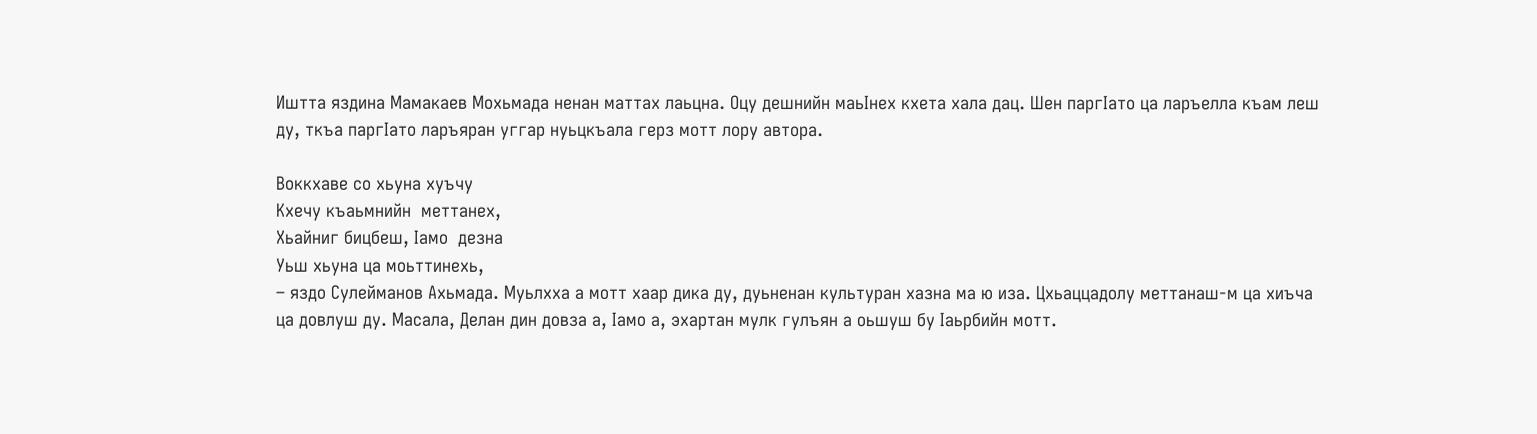Иштта яздина Мамакаев Мохьмада ненан маттах лаьцна. Оцу дешнийн маьIнех кхета хала дац. Шен паргIато ца ларъелла къам леш ду, ткъа паргIато ларъяран уггар нуьцкъала герз мотт лору автора.

Воккхаве со хьуна хуъчу
Кхечу къаьмнийн  меттанех,
Хьайниг бицбеш, Iамо  дезна
Уьш хьуна ца моьттинехь,
– яздо Сулейманов Ахьмада. Муьлхха а мотт хаар дика ду, дуьненан культуран хазна ма ю иза. Цхьаццадолу меттанаш-м ца хиъча ца довлуш ду. Масала, Делан дин довза а, Iамо а, эхартан мулк гулъян а оьшуш бу Iаьрбийн мотт.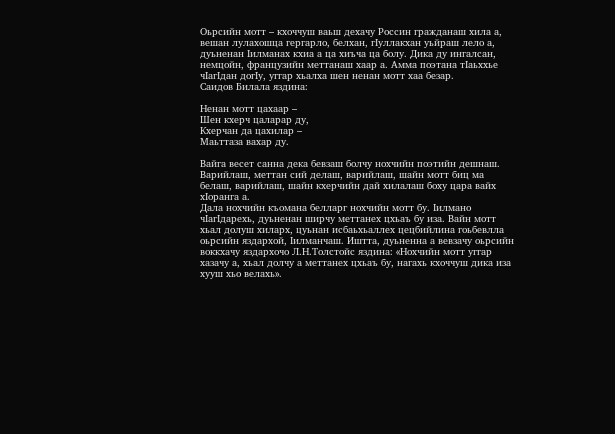Оьрсийн мотт – кхоччуш ваьш дехачу Россин гражданаш хила а, вешан лулахошца гергарло, белхан, гIуллакхан уьйраш лело а, дуьненан Iилманах кхиа а ца хиъча ца болу. Дика ду ингалсан, немцойн, французийн меттанаш хаар а. Амма поэтана тIаьххье чIагIдан догIу, уггар хьалха шен ненан мотт хаа безар.
Саидов Билала яздина:

Ненан мотт цахаар –
Шен кхерч цаларар ду,
Кхерчан да цахилар –
Маьттаза вахар ду.

Вайга весет санна дека бевзаш болчу нохчийн поэтийн дешнаш. Варийлаш, меттан сий делаш, варийлаш, шайн мотт биц ма белаш, варийлаш, шайн кхерчийн дай хилалаш боху цара вайх хIоранга а.
Дала нохчийн къомана белларг нохчийн мотт бу. Iилмано чIагIдарехь, дуьненан ширчу меттанех цхьаъ бу иза. Вайн мотт хьал долуш хиларх, цуьнан исбаьхьаллех цецбийлина гоьбевлла оьрсийн яздархой, Iилманчаш. Иштта, дуьненна а вевзачу оьрсийн воккхачу яздархочо Л.Н.Толстойс яздина: «Нохчийн мотт уггар хазачу а, хьал долчу а меттанех цхьаъ бу, нагахь кхоччуш дика иза хууш хьо велахь».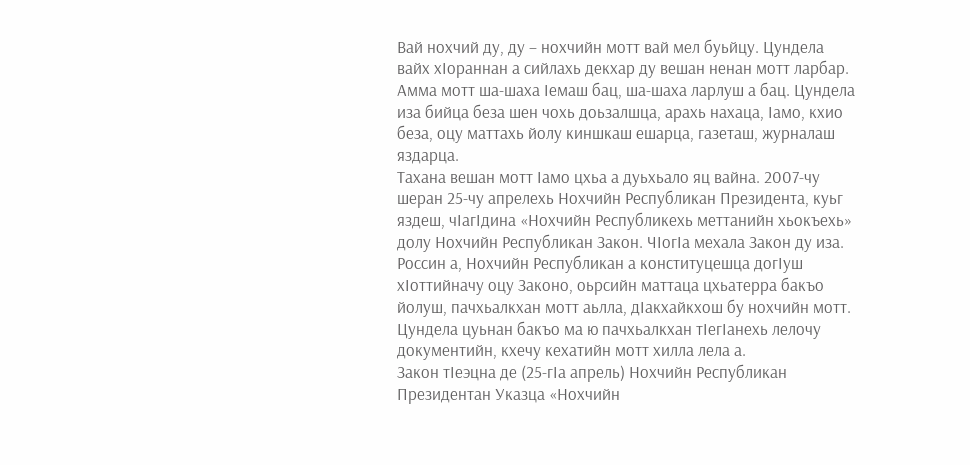Вай нохчий ду, ду – нохчийн мотт вай мел буьйцу. Цундела вайх хIораннан а сийлахь декхар ду вешан ненан мотт ларбар. Амма мотт ша-шаха Iемаш бац, ша-шаха ларлуш а бац. Цундела иза бийца беза шен чохь доьзалшца, арахь нахаца, Iамо, кхио беза, оцу маттахь йолу киншкаш ешарца, газеташ, журналаш яздарца.
Тахана вешан мотт Iамо цхьа а дуьхьало яц вайна. 2007-чу шеран 25-чу апрелехь Нохчийн Республикан Президента, куьг яздеш, чIагIдина «Нохчийн Республикехь меттанийн хьокъехь» долу Нохчийн Республикан Закон. ЧIогIа мехала Закон ду иза. Россин а, Нохчийн Республикан а конституцешца догIуш хIоттийначу оцу Законо, оьрсийн маттаца цхьатерра бакъо йолуш, пачхьалкхан мотт аьлла, дIакхайкхош бу нохчийн мотт. Цундела цуьнан бакъо ма ю пачхьалкхан тIегIанехь лелочу документийн, кхечу кехатийн мотт хилла лела а.
Закон тIеэцна де (25-гIа апрель) Нохчийн Республикан Президентан Указца «Нохчийн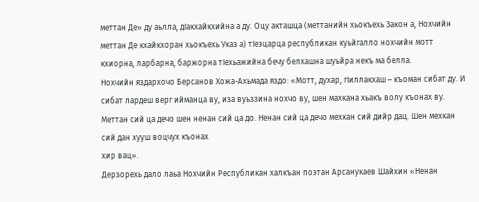меттан Де» ду аьлла, дIакхайкхийна а ду. Оцу акташца (меттанийн хьокъехь Закон а, Нохчийн меттан Де кхайкхоран хьокъехь Указ а) тIеэцарца республикан куьйгалло нохчийн мотт кхиорна, ларбарна, баржорна тIехьажийна бечу белхашна шуьйра некъ ма белла.
Нохчийн яздархочо Берсанов Хожа-Ахьмада яздо: «Мотт, духар, гIиллакхаш – къоман сибат ду. И сибат лардеш верг ийманца ву, иза вуьззина нохчо ву, шен махкана хьакъ волу къонах ву.
Меттан сий ца дечо шен ненан сий ца до. Ненан сий ца дечо мехкан сий дийр дац. Шен мехкан сий дан хууш воцчух къонах
хир вац».
Дерзорехь дало лаьа Нохчийн Республикан халкъан поэтан Арсанукаев Шайхин «Ненан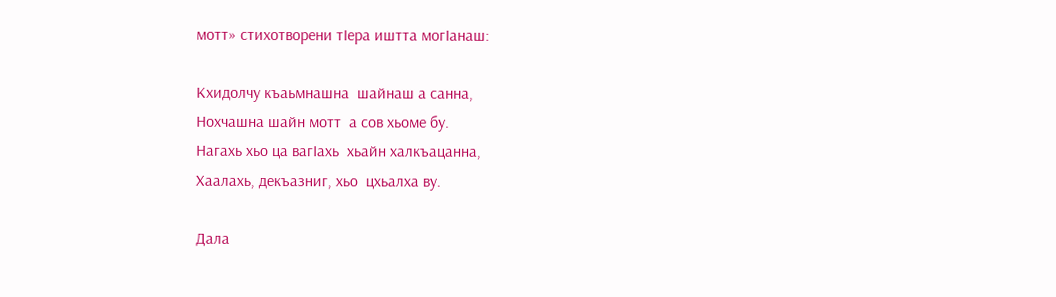мотт» стихотворени тIера иштта могIанаш:

Кхидолчу къаьмнашна  шайнаш а санна,
Нохчашна шайн мотт  а сов хьоме бу.
Нагахь хьо ца вагIахь  хьайн халкъацанна,
Хаалахь, декъазниг, хьо  цхьалха ву.

Дала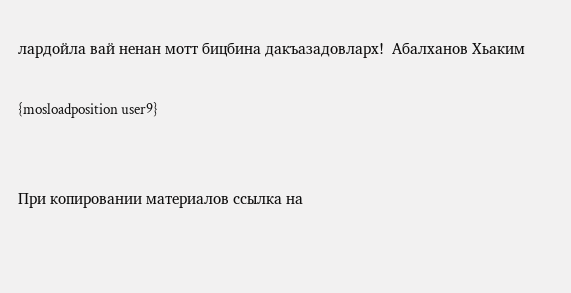лардойла вай ненан мотт бицбина дакъазадовларх!  Абалханов Хьаким

{mosloadposition user9}


При копировании материалов ссылка на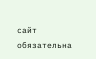сайт обязательна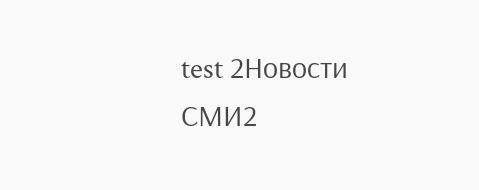test 2Новости СМИ2